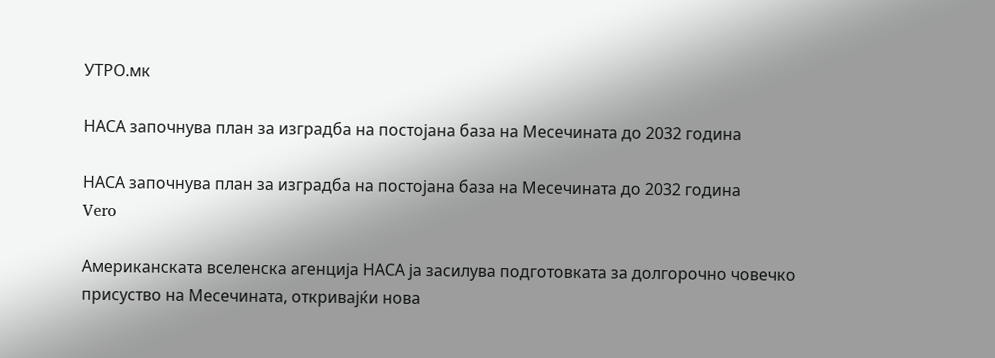УТРО.мк

НАСА започнува план за изградба на постојана база на Месечината до 2032 година

НАСА започнува план за изградба на постојана база на Месечината до 2032 година
Vero

Американската вселенска агенција НАСА ја засилува подготовката за долгорочно човечко присуство на Месечината, откривајќи нова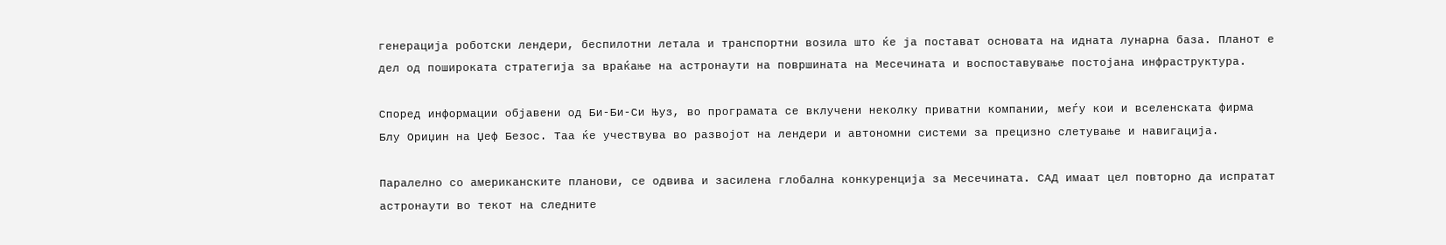генерација роботски лендери, беспилотни летала и транспортни возила што ќе ја постават основата на идната лунарна база. Планот е дел од пошироката стратегија за враќање на астронаути на површината на Месечината и воспоставување постојана инфраструктура.

Според информации објавени од Би-Би-Си Њуз, во програмата се вклучени неколку приватни компании, меѓу кои и вселенската фирма Блу Ориџин на Џеф Безос. Таа ќе учествува во развојот на лендери и автономни системи за прецизно слетување и навигација.

Паралелно со американските планови, се одвива и засилена глобална конкуренција за Месечината. САД имаат цел повторно да испратат астронаути во текот на следните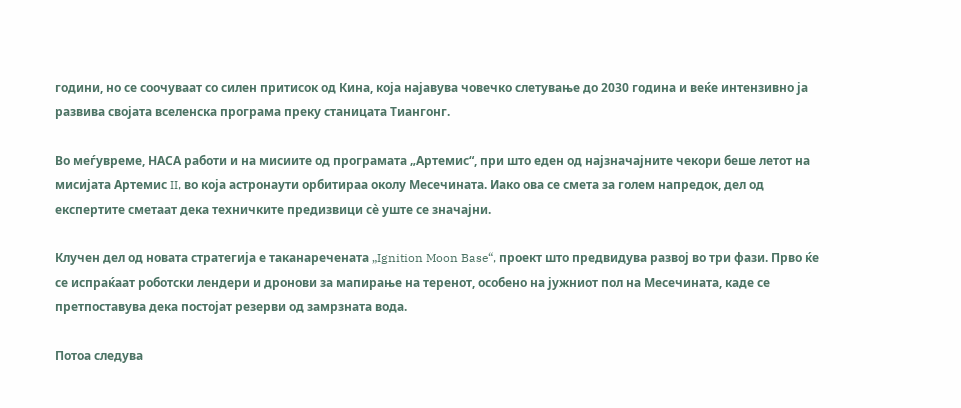години, но се соочуваат со силен притисок од Кина, која најавува човечко слетување до 2030 година и веќе интензивно ја развива својата вселенска програма преку станицата Тиангонг.

Во меѓувреме, НАСА работи и на мисиите од програмата „Артемис“, при што еден од најзначајните чекори беше летот на мисијата Артемис II, во која астронаути орбитираа околу Месечината. Иако ова се смета за голем напредок, дел од експертите сметаат дека техничките предизвици сè уште се значајни.

Клучен дел од новата стратегија е таканаречената „Ignition Moon Base“, проект што предвидува развој во три фази. Прво ќе се испраќаат роботски лендери и дронови за мапирање на теренот, особено на јужниот пол на Месечината, каде се претпоставува дека постојат резерви од замрзната вода.

Потоа следува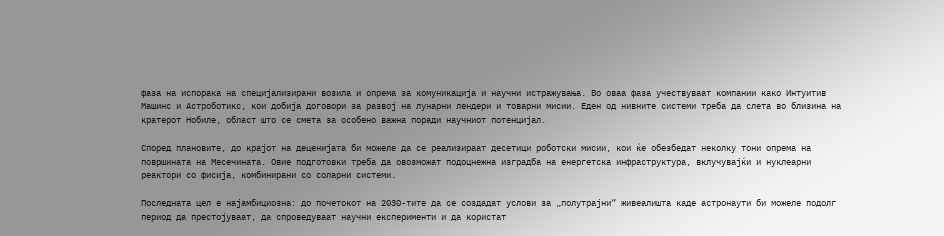фаза на испорака на специјализирани возила и опрема за комуникација и научни истражувања. Во оваа фаза учествуваат компании како Интуитив Машинс и Астроботикс, кои добија договори за развој на лунарни лендери и товарни мисии. Еден од нивните системи треба да слета во близина на кратерот Нобиле, област што се смета за особено важна поради научниот потенцијал.

Според плановите, до крајот на деценијата би можеле да се реализираат десетици роботски мисии, кои ќе обезбедат неколку тони опрема на површината на Месечината. Овие подготовки треба да овозможат подоцнежна изградба на енергетска инфраструктура, вклучувајќи и нуклеарни реактори со фисија, комбинирани со соларни системи.

Последната цел е најамбициозна: до почетокот на 2030-тите да се создадат услови за „полутрајни“ живеалишта каде астронаути би можеле подолг период да престојуваат, да спроведуваат научни експерименти и да користат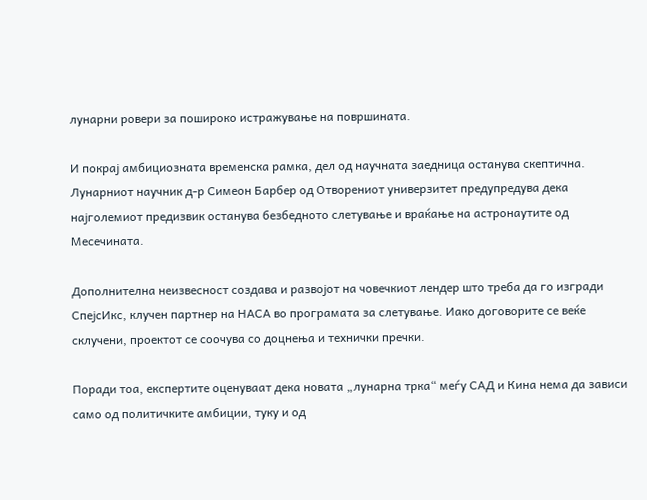лунарни ровери за пошироко истражување на површината.

И покрај амбициозната временска рамка, дел од научната заедница останува скептична. Лунарниот научник д-р Симеон Барбер од Отворениот универзитет предупредува дека најголемиот предизвик останува безбедното слетување и враќање на астронаутите од Месечината.

Дополнителна неизвесност создава и развојот на човечкиот лендер што треба да го изгради СпејсИкс, клучен партнер на НАСА во програмата за слетување. Иако договорите се веќе склучени, проектот се соочува со доцнења и технички пречки.

Поради тоа, експертите оценуваат дека новата „лунарна трка“ меѓу САД и Кина нема да зависи само од политичките амбиции, туку и од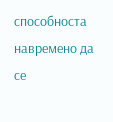способноста навремено да се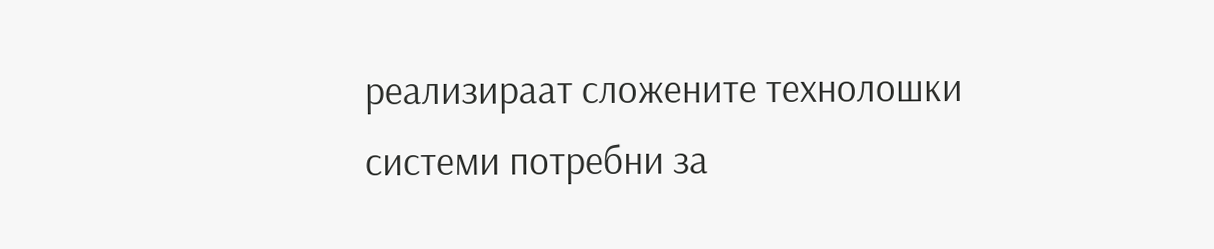реализираат сложените технолошки системи потребни за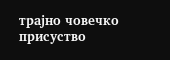трајно човечко присуство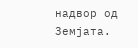надвор од Земјата.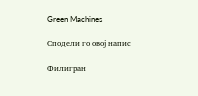Green Machines

Сподели го овој напис

Филигран